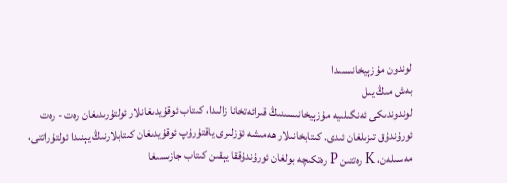لوندون مۇزېيخانىسىدا
بەش مىڭ يىل
لوندوندىكى ئەنگىلىيە مۇزېيخانىسىنىڭ قىرائەتخانا زالىدا، كىتاب ئوقۇيدىغانلار ئولتۇرىدىغان رەت - رەت ئورۇندۇق تىزىلغان ئىدى. كىتابخانىلار ھەمىشە ئۆزلىرى ياقتۇرۇپ ئوقۇيدىغان كىتابلارنىڭ يېنىدا ئولتۇراتتى، مەسىلەن، K رەتتىن P رەتكىچە بولغان ئورۇندۇققا يېقىن كىتاب جازىسىغا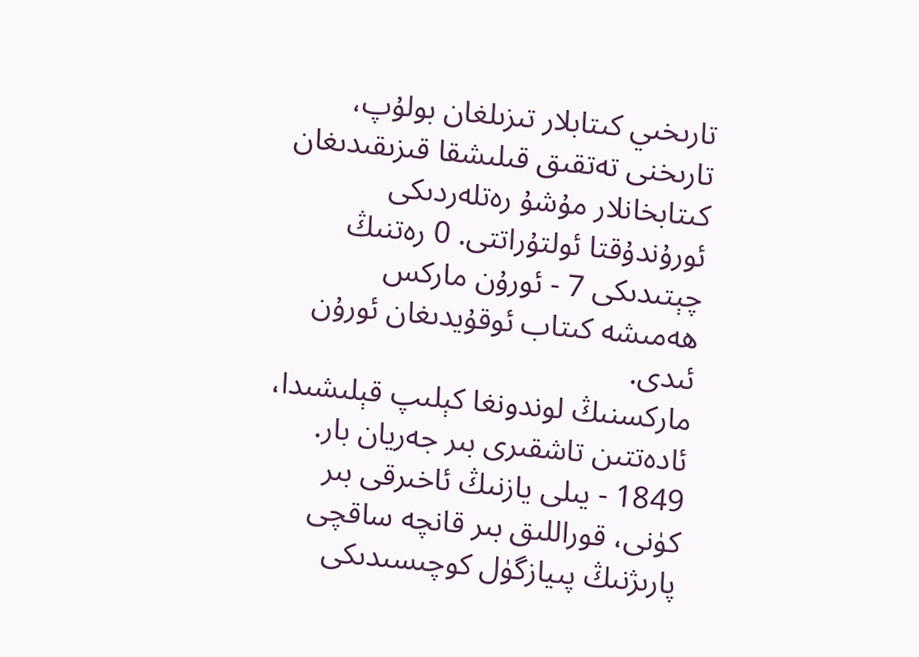تارىخىي كىتابلار تىزىلغان بولۇپ، تارىخنى تەتقىق قىلىشقا قىزىقىدىغان كىتابخانلار مۇشۇ رەتلەردىكى ئورۇندۇقتا ئولتۇراتتى. 0 رەتنىڭ چېتىدىكى 7 - ئورۇن ماركس ھەمىشە كىتاب ئوقۇيدىغان ئورۇن ئىدى.
ماركسنىڭ لوندونغا كېلىپ قېلىشىدا، ئادەتتىن تاشقىرى بىر جەريان بار.
1849 - يىلى يازنىڭ ئاخىرقى بىر كۈنى، قوراللىق بىر قانچە ساقچى پارىژنىڭ پىيازگۈل كوچىسىدىكى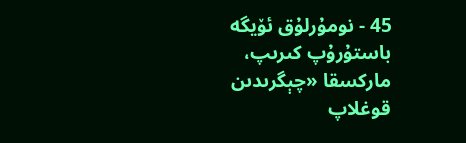45 - نومۇرلۇق ئۆيگە باستۇرۇپ كىرىپ، ماركسقا «چېگرىدىن قوغلاپ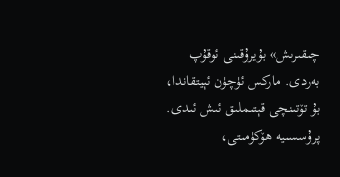چىقىرىش» بۇيرۇقىنى ئوقۇپ بەردى. ماركس ئۈچۈن ئېيتقاندا، بۇ تۆتىنچى قېتىملىق ئىش ئىدى. پرۇسسىيە ھۆكۈمىتى،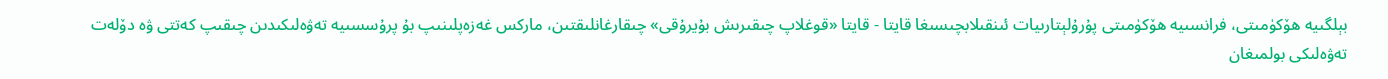بېلگىيە ھۆكۈمىتى، فرانسىيە ھۆكۈمىتى پۇرۇلېتارىيات ئىنقىلابچىسىغا قايتا - قايتا «قوغلاپ چىقىرىش بۇيرۇقى» چىقارغانلىقتىن، ماركس غەزەپلىنىپ بۇ پرۇسسىيە تەۋەلىكىدىن چىقىپ كەتتى ۋە دۆلەت تەۋەلىكى بولمىغان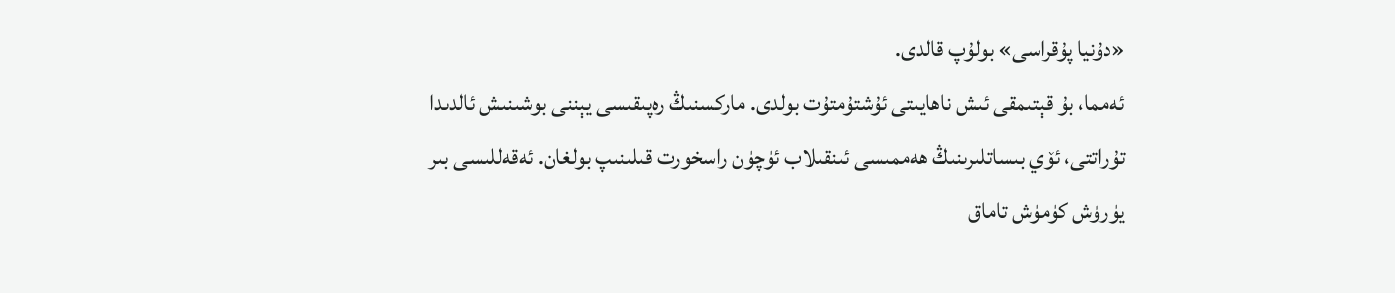«دۇنيا پۇقراسى» بولۇپ قالدى.
ئەمما، بۇ قېتىمقى ئىش ناھايىتى ئۇشتۇمتۇت بولدى. ماركسنىڭ رەپىقىسى يېننى بوشىنىش ئالدىدا تۇراتتى، ئۆي بىساتلىرىنىڭ ھەممىسى ئىنقىلاب ئۈچۈن راسخورت قىلىنىپ بولغان. ئەقەللىسى بىر يۈرۈش كۈمۈش تاماق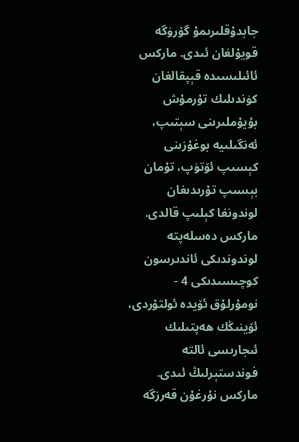جابدۇقلىرىمۇ گۆرۈگە قويۇلغان ئىدى. ماركس ئائىلىسىدە قېپقالغان كۈندىلىك تۇرمۇش بۇيۇملىرىنى سېتىپ، ئەنگىلىيە بوغۇزىنى كېسىپ ئۆتۈپ، تۇمان بېسىپ تۇرىدىغان لوندونغا كېلىپ قالدى.
ماركس دەسلەپتە لوندوندىكى ئاندىرسون كوچىسىدىكى 4 - نومۇرلۇق ئۆيدە ئولتۇردى، ئۆينىڭك ھەپتىلىك ئىجارىسى ئالتە فوندستېرلىڭ ئىدى. ماركس نۇرغۇن قەرزگە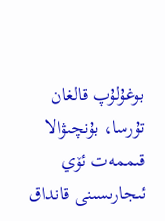بوغۇلۇپ قالغان تۇرسا، بۇنچىۋالا قىممەت ئۆي ئىجارىسىنى قانداق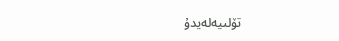تۆلىيەلەيدۇ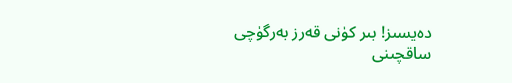دەيسىز! بىر كۈنى قەرز بەرگۈچى ساقچىنى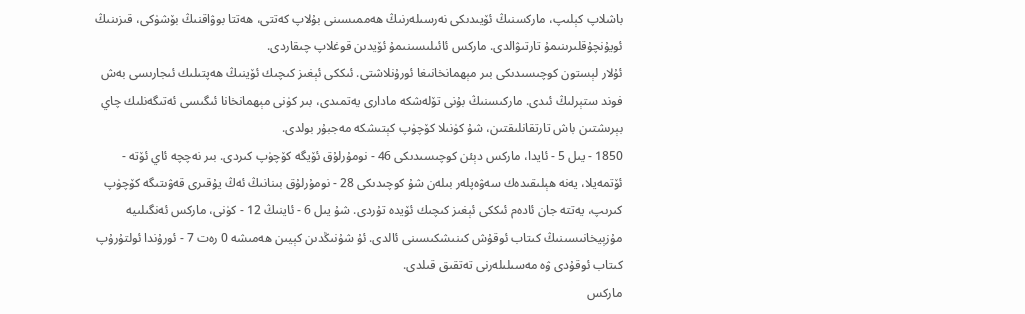باشلاپ كېلىپ، ماركسنىڭ ئۆيىدىكى نەرسىلەرنىڭ ھەممىسىنى بۇلاپ كەتتى، ھەتتا بوۋاقنىڭ بۆشۈكى، قىزىنىڭ ئويۇنچۇقلىرىنىمۇ تارتىۋالدى. ماركس ئائىلىسىنىمۇ ئۆيدىن قوغلاپ چىقاردى.
ئۇلار لېستون كوچىسىدىكى بىر مېھمانخانىغا ئورۇنلاشتى. ئىككى ئېغىز كىچىك ئۆينىڭ ھەپتىلىك ئىجارىسى بەش فوند ستېرلىڭ ئىدى. ماركىسنىڭ بۇنى تۆلەشكە مادارى يەتمىدى، بىر كۈنى مېھمانخانا ئىگىسى ئەتىگەنلىك چاي بېرىشتىن باش تارتقانلىقتىن، شۇ كۈنىلا كۆچۈپ كېتىشكە مەجبۇر بولدى.
1850 - يىل 5 - ئايدا، ماركس دېئن كوچىسىدىكى 46 - نومۇرلۇق ئۆيگە كۆچۈپ كىردى. بىر نەچچە ئاي ئۆتە - ئۆتمەيلا، يەنە ھېلىقىدەك سەۋەپلەر بىلەن شۇ كوچىدىكى 28 - نومۇرلۇق بىنانىڭ ئەڭ يۇقىرى قەۋىتىگە كۆچۈپ كىرىپ، يەتتە جان ئادەم ئىككى ئېغىز كىچىك ئۆيدە تۇردى. شۇ يىل 6 - ئاينىڭ 12 - كۈنى، ماركس ئەنگىلىيە مۇزېيخانىسىنىڭ كىتاب ئوقۇش كىنىشكىسىنى ئالدى. ئۇ شۇنىڭدىن كېيىن ھەمىشە 0 رەت 7 - ئورۇندا ئولتۇرۇپ كىتاب ئوقۇدى ۋە مەسىلىلەرنى تەتقىق قىلدى.
ماركس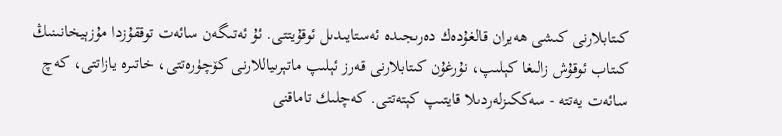كىتابلارنى كىشى ھەيران قالغۇدەك دەرىجىدە ئەستايىدىل ئوقۇيتتى. ئۇ ئەتىگەن سائەت توققۇزدا مۇزېيخانىنىڭ كىتاب ئوقۇش زالىغا كېلىپ، نۇرغۇن كىتابلارنى قەرز ئېلىپ ماتېرىياللارنى كۆچۈرەتتى، خاتىرە يازاتتى، كەچ سائەت يەتتە - سەككىزلەردىلا قايتىپ كېتەتتى. كەچلىك تاماقنى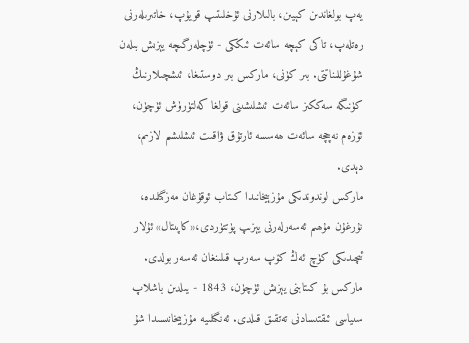يەپ بولغاندىن كېيىن، بالىلارنى ئۇخلىتىپ قويۇپ، خاتىرىلەرنى رەتلەپ، تاكى كېچە سائەت ئىككى - ئۈچلەرگىچە يېزىش بىلەن شۇغۇللىناتتى. بىر كۈنى، ماركس بىر دوستىغا، ئىشچىلارنىڭ كۈنىگە سەككىز سائەت ئىشلىشىنى قولغا كەلتۈرۈش ئۈچۈن، ئۆزەم نەچچە سائەت ھەسسە ئارتۇق ۋاقىت ئىشلىشىم لازىم، دېدى.
ماركس لوندوندىكى مۇزېيخانىدا كىتاب ئوقۇغان مەزگىلىدە، نۇرغۇن مۇھىم ئەسەرلەرنى يېزىپ پۈتتۈردى،«كاپىتال» ئۇلار ئىچىدىكى كۈچ ئەڭ كۆپ سەرپ قىلىنغان ئەسەر بولدى.
ماركس بۇ كىتابنى يېزىش ئۈچۈن، 1843 - يىلدىن باشلاپ سىياسى ئىقتىسادنى تەتقىق قىلدى. ئەنگىلىيە مۇزېيخانىسىدا شۇ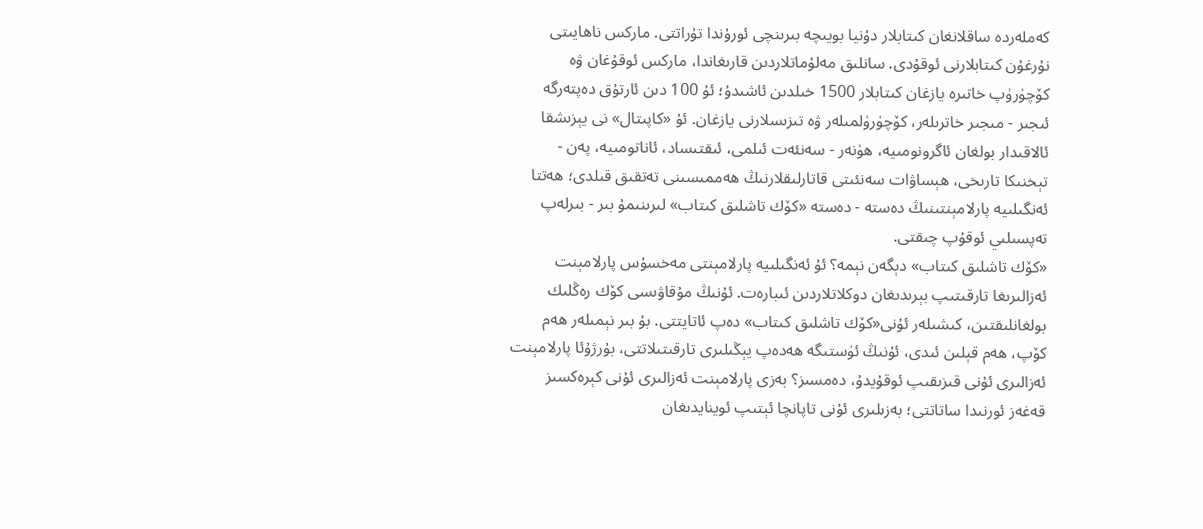كەملەردە ساقلانغان كىتابلار دۇنيا بويىچە بىرىنچى ئورۇندا تۇراتتى. ماركس ناھايىتى نۇرغۇن كىتابلارنى ئوقۇدى. سانلىق مەلۇماتلاردىن قارىغاندا، ماركس ئوقۇغان ۋە كۆچۈرۈپ خاتىرە يازغان كىتابلار 1500 خىلدىن ئاشىدۇ؛ ئۇ 100 دىن ئارتۇق دەپتەرگە ئىجىر - مىجىر خاترىلەر، كۆچۈرۈلمىلەر ۋە تىزىسلارنى يازغان. ئۇ «كاپىتال» نى يېزىشقا ئالاقىدار بولغان ئاگرونومىيە، ھۈنەر - سەنئەت ئىلمى، ئىقتىساد، ئاناتومىيە، پەن - تېخنىكا تارىخى، ھېساۋات سەنئىتى قاتارلىقلارنىڭ ھەممىسىنى تەتقىق قىلدى؛ ھەتتا ئەنگىلىيە پارلامېنتىنىڭ دەستە - دەستە «كۆك تاشلىق كىتاب» لىرىنىمۇ بىر - بىرلەپ تەپسىلىي ئوقۇپ چىقتى.
«كۆك تاشلىق كىتاب» دېگەن نېمە؟ ئۇ ئەنگىلىيە پارلامېنتى مەخسۇس پارلامېنت ئەزالىرىغا تارقىتىپ بېرىدىغان دوكلاتلاردىن ئىبارەت. ئۇنىڭ مۇقاۋىسى كۆك رەڭلىك بولغانلىقتىن، كىشىلەر ئۇنى«كۆك تاشلىق كىتاب» دەپ ئاتايتتى. بۇ بىر نېمىلەر ھەم كۆپ، ھەم قېلىن ئىدى، ئۇنىڭ ئۈستىگە ھەدەپ يېڭىلىرى تارقىتىلاتتى، بۇرژۇئا پارلامېنت ئەزالىرى ئۇنى قىزىقىپ ئوقۇيدۇ، دەمسىز؟ بەزى پارلامېنت ئەزالىرى ئۇنى كېرەكسىز قەغەز ئورنىدا ساتاتتى؛ بەزىلىرى ئۇنى تاپانچا ئېتىپ ئوينايدىغان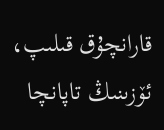قارانچۇق قىلىپ، ئۆزىنىڭ تاپانچا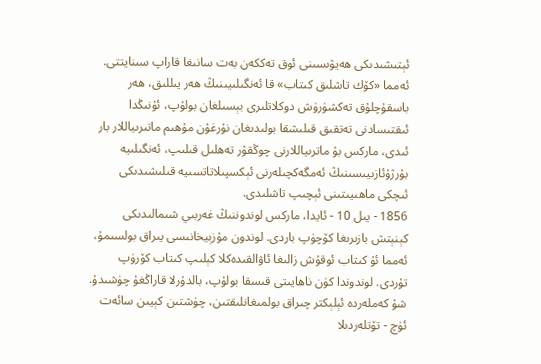ئېتىشىدىكى ھەيۋىسىنى ئوق تەككەن بەت سانىغا قاراپ سىنايتتى. ئەمما «كۆك تاشلىق كىتاب» قا ئەنگىلىيىنىڭ ھەر يىللىق، ھەر باسقۇچلۇق تەكشۈرۈش دوكلاتلىرى بېسىلغان بولۇپ، ئۇنىڭدا ئىقتىسادنى تەتقىق قىلىشقا بولىدىغان نۇرغۇن مۇھىم ماتىرىياللار بار ئىدى، ماركس بۇ ماترىياللارنى چوڭقۇر تەھلىل قىلىپ، ئەنگىلىيە بۇرژۇئازىيىسىنىڭ ئەمگەكچىلەرنى ئېكسپىلاتاتسىيە قىلىشىدىكى ئىچكى ماھىيىتىنى ئېچىپ تاشلىدى.
1856 - يىل 10 - ئايدا، ماركس لوندوننىڭ غەربىي شىمالىدىكى كېنېتش بازىرىغا كۆچۈپ باردى. لوندون مۇزېيخانىسى يىراق بولسىمۇ، ئەمما ئۇ كىتاب ئوقۇش زالىغا ئاۋالقىدەكلا كېلىپ كىتاب كۆرۈپ تۇردى. لوندوندا كۈن ناھايىتى قىسقا بولۇپ، بالدۇرلا قاراڭغۇ چۈشىدۇ. شۇ كەملەردە ئېلېكتر چىراق بولمىغانلىقتىن، چۈشتىن كېيىن سائەت ئۈچ - تۆتلەردىلا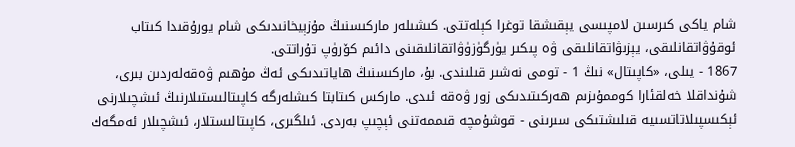شام ياكى كىرسىن لامپىسى يېقىشقا توغرا كېلەتتى. كىشىلەر ماركىسنىڭ مۇزېيخانىدىكى شام يورۇقىدا كىتاب ئوقۇۋاتقانلىقى، يېزىۋاتقانلىقى ۋە پىكىر يۈرگۈزۈۋاتقانلىقىنى دائىم كۆرۈپ تۇراتتى.
1867 - يىلى، «كاپىتال» نىڭ 1 - تومى نەشىر قىلىندى. بۇ، ماركىسنىڭ ھاياتىدىكى ئەڭ مۇھىم ۋەقەلەردىن بىرى، شۇنداقلا خەلقئارا كوممۇىزىم ھەركىتىدىكى زور ۋەقە ئىدى. ماركس كىتابتا كىشلەرگە كاپىتالىستىلارنىڭ ئىشچىلارنى ئېكىسپىلاتاتسىيە قىلىشتىكى سىرىنى - قوشۇمچە قىممەتنى ئېچىپ بەردى. ئىلگىرى، كاپىتالىستلار، ئىشچىلار ئەمگەك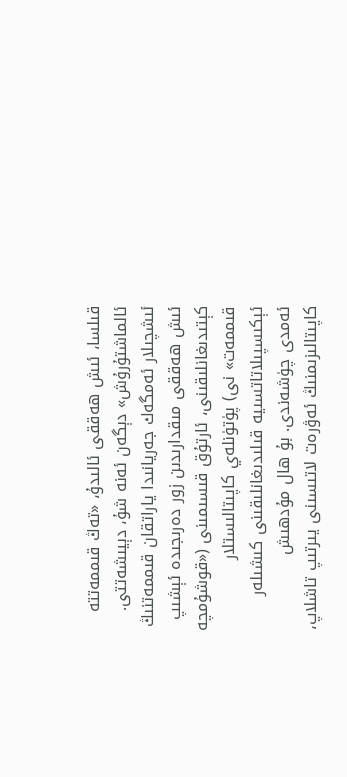قىلسا، ئىش ھەققى ئالىدۇ، «تەڭ قىممەتتە ئالماشتۇرۇش» دېگەن ئەنە شۇ، دېيىشەتتى. ئىشچىلار ئەمگەك جەريانىدا ياراتقان قىممەتنىڭ ئىش ھەققى مىقدارىدىن زور دەرىجىدە ئېشىپ كېتىدىغانلىقىنى، ئارتۇق قىسىمىنى («قوشۇمچە قىممەت» نى) پۈتۈنلەي كاپىتالىستلار ئېكىسپىلاتاتسىيە قىلىدىغانلىقىنى كىشىلەر ئەمدى چۈشەندى. بۇ ھال مۇدھىش كاپىتالىزىمنىڭ ئەۋرەت لاتىسىنى يىرتىپ تاشلاپ،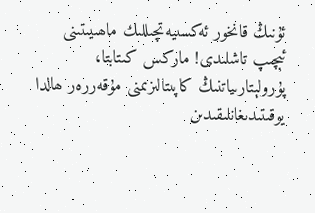ئۇنىڭ قانخور ئەكسىيەتچىللىك ماھىيىتىنى ئېچىپ تاشلىدى! ماركس كىتابتا، پۇرولېتارىياتنىڭ كاپىتالىزىمنى مۇقەررەر ھالدا يوقىتىدىغانلىقىدىن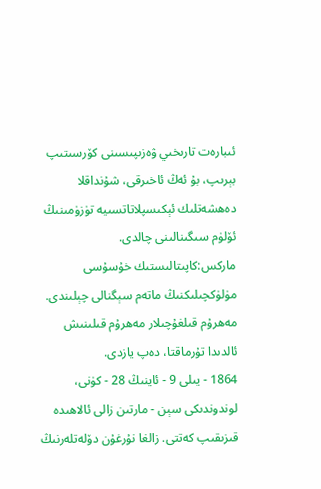ئىبارەت تارىخىي ۋەزىپىسىنى كۆرسىتىپ بېرىپ، بۇ ئەڭ ئاخىرقى، شۇنداقلا دەھشەتلىك ئېكىسپلاتاتسىيە تۈزۈمىنىڭ ئۆلۈم سىگىنالىنى چالدى. ماركس:كاپىتالىستىك خۇسۇسى مۈلۈكچىلىكنىڭ ماتەم سېگنالى چېلىندى. مەھرۇم قىلغۇچىلار مەھرۇم قىلىنىش ئالدىدا تۇرماقتا، دەپ يازدى.
1864 - يىلى 9 - ئاينىڭ 28 - كۈنى، لوندوندىكى سېن - مارتىن زالى ئالاھىدە قىزىقىپ كەتتى. زالغا نۇرغۇن دۆلەتلەرنىڭ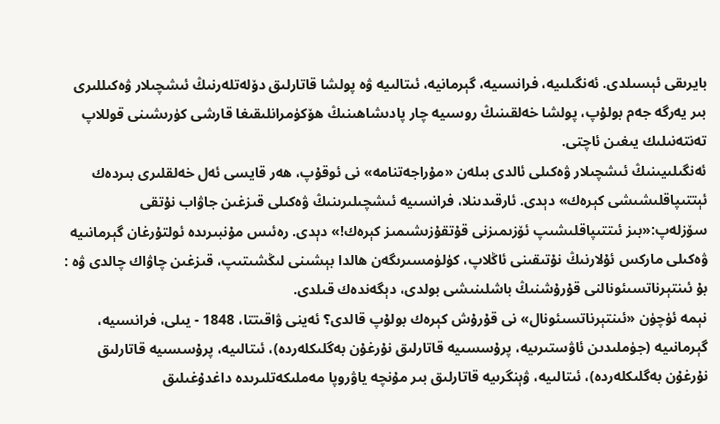بايرىقى ئېسىلدى. ئەنگىلىيە، فرانسىيە، گېرمانيە، ئىتالىيە ۋە پولشا قاتارلىق دۆلەتلەرنىڭ ئىشچىلار ۋەكىللىرى بىر يەرگە جەم بولۇپ، پولشا خەلقىنىڭ روسىيە چار پادىشاھىنىڭ ھۆكۈمرانلىقىغا قارشى كۈرىشىنى قوللاپ تەنتەنىلىك يىغىن ئاچتى.
ئەنگىلىيىنىڭ ئىشچىلار ۋەكىلى ئالدى بىلەن «مۇراجەتنامە» نى ئوقۇپ، ھەر قايسى ئەل خەلقلىرى بىردەك ئېتتىپاقلىشىشى كېرەك» دېدى. ئارقىدىنلا، فرانسىيە ئىشچىلىرىنىڭ ۋەكىلى قىزغىن جاۋاب نۇتقى سۆزلەپ:«بىز ئىتتىپاقلىشىپ ئۆزىمىزنى قۇتقۇزىشىمىز كېرەك!» دېدى. رەئىس مۇنبىرىدە ئولتۇرغان گېرمانىيە ۋەكىلى ماركس ئۇلارنىڭ نۇتىقىنى ئاڭلاپ، كۈلۈمسىرىگەن ھالدا بېشىنى لىڭشىتىپ، قىزغىن چاۋاك چالدى ۋە : بۇ ئىنتېرناتسىئونالنى قۇرۇشنىڭ باشلىنىشى بولدى، دېگەندەك قىلدى.
نېمە ئۈچۈن «ئىنتېرناتسىئونال» نى قۇرۇش كېرەك بولۇپ قالدى؟ ئەينى ۋاقىتتا، 1848 - يىلى، فرانسىيە، گېرمانىيە (جۈملىدىن ئاۋستىرىيە، پرۇسسىيە قاتارلىق نۇرغۇن بەگلىكلەردە)، ئىتالىيە، پرۇسسىيە قاتارلىق نۇرغۇن بەگلىكلەردە)، ئىتالىيە، ۋېنگرىيە قاتارلىق بىر مۇنچە ياۋروپا مەملىكەتلىرىدە داغدۇغىلىق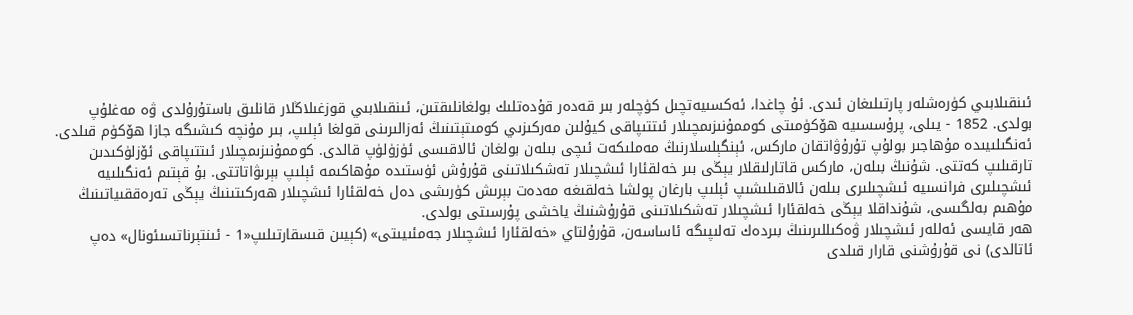ئىنقىلابىي كۈرەشلەر پارتىلىغان ئىدى. ئۇ چاغدا، ئەكسىيەتچىل كۈچلەر بىر قەدەر قۇدەتلىك بولغانلىقتىن، ئىنقىلابىي قوزغىلاڭلار قانلىق باستۇرۇلدى ۋە مەغلۇپ بولدى. 1852 - يىلى، پرۇسسىيە ھۆكۈمىتى كوممۇنىزىمچىلار ئىتتىپاقى كيۇلىن مەركىزىي كومىتېتىنىڭ ئەزالىرىنى قولغا ئېلىپ، بىر مۇنچە كىشىگە جازا ھۆكۈم قىلدى. ئەنگىلىيىدە مۇھاجىر بولۇپ تۇرۇۋاتقان ماركس، ئېنگېلسلارنىڭ مەملىكەت ئىچى بىلەن بولغان ئالاقىسى ئۈزۈلۈپ قالدى. كوممۇنىزىمچىلار ئىتتىپاقى ئۆزلۈكىدىن تارقىلىپ كەتتى. شۇنىڭ بىلەن، ماركس قاتارلىقلار يېڭى بىر خەلقئارا ئىشچىلار تەشكىلاتىنى قۇرۇش ئۈستىدە مۇھاكىمە ئېلىپ بېرىۋاتاتتى. بۇ قېتىم ئەنگىلىيە ئىشچىلىرى فرانسىيە ئىشچىلىرى بىلەن ئالاقىلىشىپ ئېلىپ بارغان پولشا خەلقىغە مەدەت بېرىش كۈرىشى دەل خەلقئارا ئىشچىلار ھەركىتىنىڭ يېڭى تەرەققىياتىنىڭ مۇھىم بەلگىسى، شۇنداقلا يېڭى خەلقئارا ئىشچىلار تەشكىلاتىنى قۇرۇشنىڭ ياخشى پۇرسىتى بولدى.
ھەر قايسى ئەللەر ئىشچىلار ۋەكىللىرىنىڭ بىردەك تەلىپىگە ئاساسەن، قۇرۇلتاي «خەلقئارا ئىشچىلار جەمئىيىتى» (كېيىن قىسقارتىلىپ«1 - ئىنتېرناتسىئونال» دەپ ئاتالدى) نى قۇرۇشنى قارار قىلدى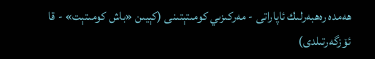ھەمدە رەھبەرلىك ئاپاراتى - مەركىزىي كومىتېتىنى (كېيىن «باش كومىتېت» - قا ئۆزگەرتىلدى)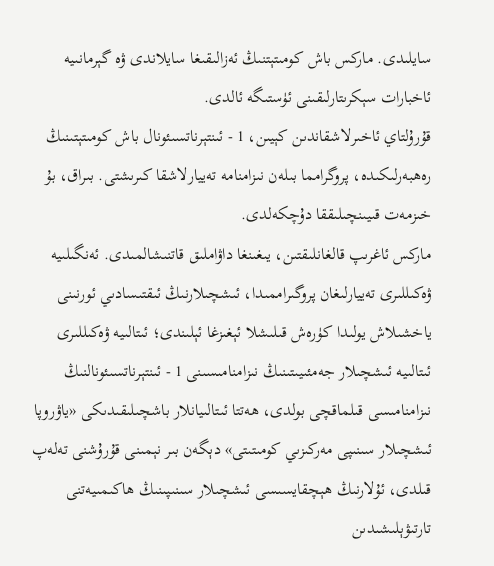سايلىدى. ماركس باش كومىتېتنىڭ ئەزالىقىغا سايلاندى ۋە گېرمانىيە ئاخبارات سېكرىتارلىقىنى ئۈستىگە ئالدى.
قۇرۇلتاي ئاخىرلاشقاندىن كېيىن، 1 - ئىنتېرناتسىئونال باش كومىتېتىنىڭ رەھبەرلىكىدە، پروگرامما بىلەن نىزامنامە تەييارلاشقا كىرىشتى. بىراق، بۇ خىزمەت قىيىنچىلىققا دۇچكەلدى.
ماركس ئاغرىپ قالغانلىقتىن، يىغىنغا داۋاملىق قاتنىشالمىدى. ئەنگىلىيە ۋەكىللىرى تەييارلىغان پروگىراممىدا، ئىشچىلارنىڭ ئىقتىسادىي ئورنىنى ياخشىلاش يولىدا كۈرەش قىلىشلا ئېغىزغا ئېلىندى؛ ئىتالىيە ۋەكىللىرى ئىتالىيە ئىشچىلار جەمئىيىتىنىڭ نىزامنامىسىنى 1 - ئىنتېرناتسىئونالنىڭ نىزامنامىسى قىلماقچى بولدى، ھەتتا ئىتالىيانلار باشچىلىقىدىكى «ياۋروپا ئىشچىلار سىنىپى مەركىزىي كومىتىتى» دېگەن بىر نېمىنى قۇرۇشنى تەلەپ قىلدى، ئۇلارنىڭ ھېچقايسىسى ئىشچىلار سىنىپىنىڭ ھاكىمىيەتنى تارتىۋېلىشىدىن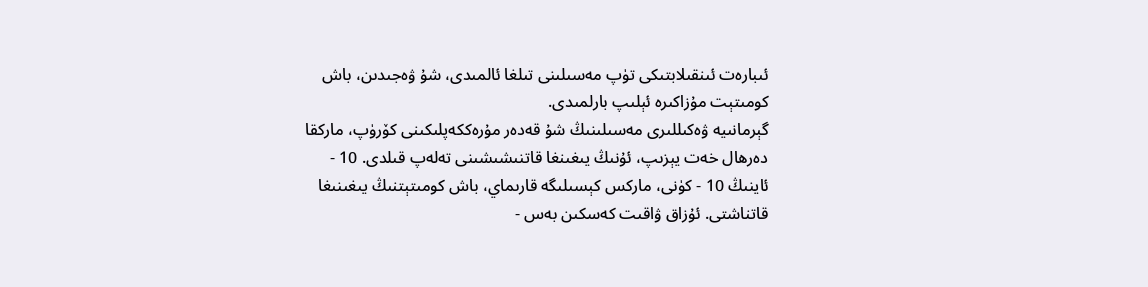ئىبارەت ئىنقىلابتىكى تۈپ مەسىلىنى تىلغا ئالمىدى، شۇ ۋەجىدىن، باش كومىتېت مۇزاكىرە ئېلىپ بارلمىدى.
گېرمانىيە ۋەكىللىرى مەسىلىنىڭ شۇ قەدەر مۇرەككەپلىكىنى كۆرۈپ، ماركقا دەرھال خەت يېزىپ، ئۇنىڭ يىغىنغا قاتنىشىشىنى تەلەپ قىلدى. 10 - ئاينىڭ 10 - كۈنى، ماركس كېسىلىگە قارىماي، باش كومىتېتنىڭ يىغىنىغا قاتناشتى. ئۇزاق ۋاقىت كەسكىن بەس -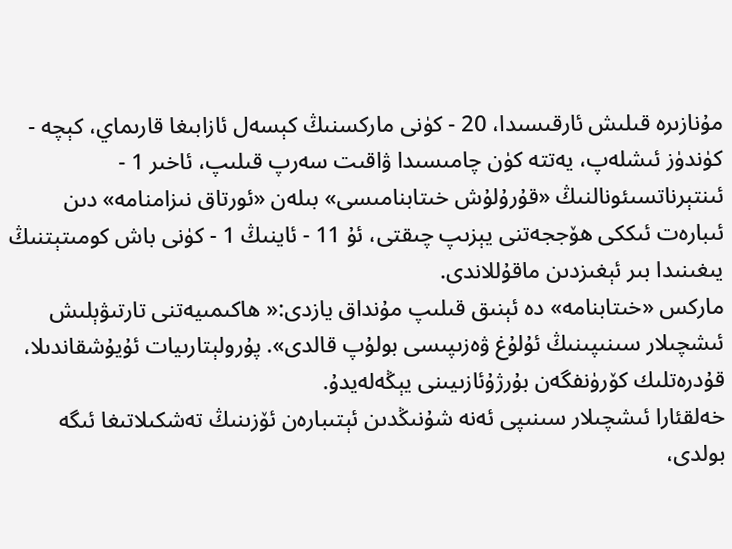مۇنازىرە قىلىش ئارقىسىدا، 20 - كۈنى ماركسنىڭ كېسەل ئازابىغا قارىماي، كېچە - كۈندۈز ئىشلەپ، يەتتە كۈن چامىسىدا ۋاقىت سەرپ قىلىپ، ئاخىر 1 - ئىنتېرناتسىئونالنىڭ «قۇرۇلۇش خىتابنامىسى» بىلەن «ئورتاق نىزامنامە» دىن ئىبارەت ئىككى ھۆججەتنى يېزىپ چىقتى، ئۇ 11 - ئاينىڭ 1 - كۈنى باش كومىتېتنىڭ يىغىنىدا بىر ئېغىزدىن ماقۇللاندى.
ماركس «خىتابنامە» دە ئېنىق قىلىپ مۇنداق يازدى:« ھاكىمىيەتنى تارتىۋېلىش ئىشچىلار سىنىپىنىڭ ئۇلۇغ ۋەزىپىسى بولۇپ قالدى». پۇرولېتارىيات ئۇيۇشقاندىلا، قۇدرەتلىك كۆرۈنفگەن بۇرژۇئازىيىنى يېڭەلەيدۇ.
خەلقئارا ئىشچىلار سىنىپى ئەنە شۇنىڭدىن ئېتىبارەن ئۆزىنىڭ تەشكىلاتىغا ئىگە بولدى،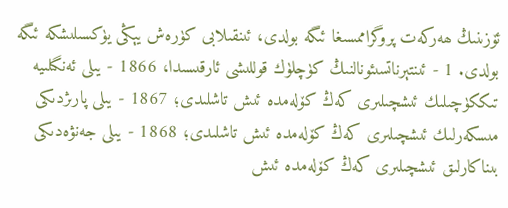ئۆزىنىڭ ھەركەت پروگراممسىغا ئىگە بولدى، ئىنقىلابى كۈرەش يېڭى يۈكسىلىشكە ئىگە بولدى. 1 - ئىنتېرناتسىئونالنىڭ كۈچلۈك قوللىشى ئارقىسىدا، 1866 - يىلى ئەنگىلىيە تىككۈچىلىك ئىشچىلىرى كەڭ كۆلەمدە ئىش تاشلىدى؛ 1867 - يىلى پارىژدىكى مىسكەرلىك ئىشچىلىرى كەڭ كۆلەمدە ئىش تاشلىدى؛ 1868 - يىلى جەنۋەدىكى بىناكارلىق ئىشچىلىرى كەڭ كۆلەمدە ئىش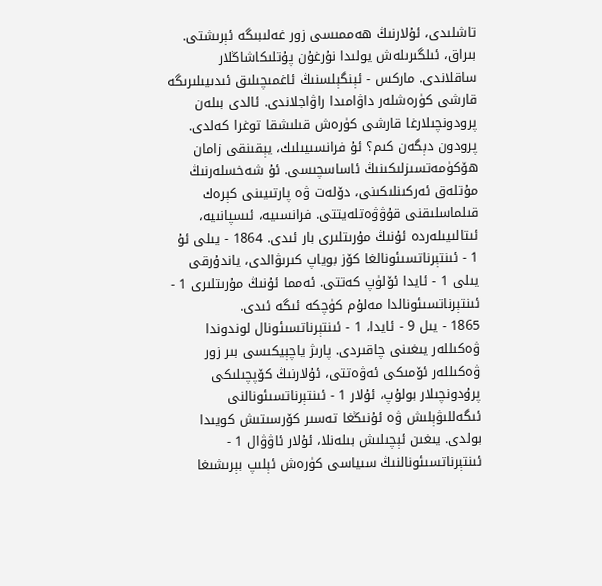تاشلىدى، ئۇلارنىڭ ھەممىسى زور غەلىبىگە ئېرىشتى.
بىراق، ئىلگىرىلەش يولىدا نۇرغۇن پۇتلىكاشاڭلار ساقلاندى. ماركس - ئېنگېلسنىڭ ئاغمىچىلىق ئىدىيىلىرىگە قارشى كۈرەشلەر داۋامىدا راۋاجلاندى. ئالدى بىلەن پرودونچىلارغا قارشى كۈرەش قىلىشقا توغرا كەلدى.
پرودون دېگەن كىم؟ ئۇ فرانسىيىلىك، يېقىنقى زامان ھۆكۈمەتسىزلىكىنىڭ ئاساسچىسى. ئۇ شەخسلەرنىڭ مۇتلەق ئەركىنلىكىنى، دۆلەت ۋە پارتىيىنى كېرەك قىلماسلىقنى قۇۋۋەتلەيتتى. فرانسىيە، ئىسپانىيە، ئىتالىيىلەردە ئۇنىڭ مۇرىتلىرى بار ئىدى. 1864 - يىلى ئۇ 1 - ئىنتېرناتسىئونالغا كۆز بوياپ كىرىۋالدى، ياندۇرقى يىلى 1 - ئايدا ئۆلۈپ كەتتى. ئەمما ئۇنىڭ مۇرىتلىرى 1 - ئىنتېرناتسىئونالدا مەلۇم كۈچكە ئىگە ئىدى.
1865 - يىل 9 - ئايدا، 1 - ئىنتېرناتسىئونال لوندوندا ۋەكىللەر يىغىنى چاقىردى. پارىژ ياچېيكىسى بىر زور ۋەكىللەر ئۆمىكى ئەۋەتتى، ئۇلارنىڭ كۆپچىلىكى پرۇدونچىلار بولۇپ، ئۇلار 1 - ئىنتېرناتسىئونالنى ئىگەللىۋېلىش ۋە ئۇنىڭغا تەسىر كۆرسىتىش كويىدا بولدى. يىغىن ئېچىلىش بىلەنلا، ئۇلار ئاۋۋال 1 - ئىنتېرناتسىئونالنىڭ سىياسى كۈرەش ئېلىپ بېرىشىغا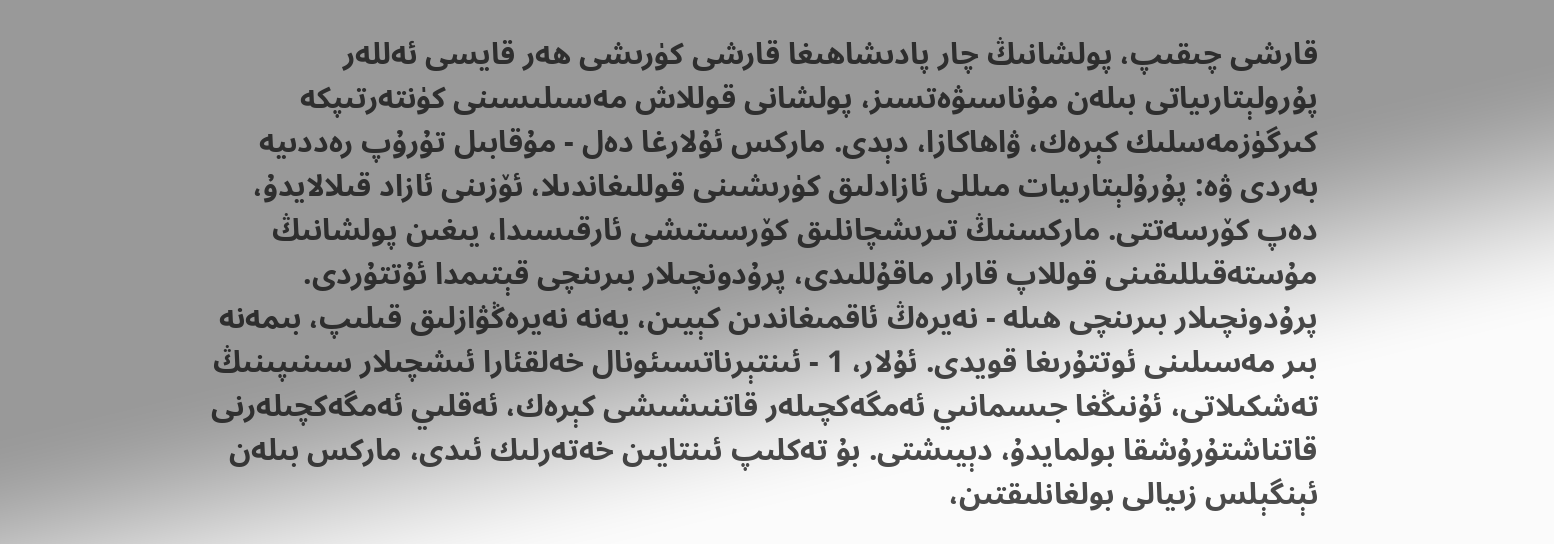قارشى چىقىپ، پولشانىڭ چار پادىشاھىغا قارشى كۈرىشى ھەر قايسى ئەللەر پۇرولېتارىياتى بىلەن مۇناسىۋەتسىز، پولشانى قوللاش مەسىلىسىنى كۈنتەرتىپكە كىرگۈزمەسلىك كېرەك، ۋاھاكازا، دېدى. ماركس ئۇلارغا دەل - مۇقابىل تۇرۇپ رەددىيە بەردى ۋە: پۇرۇلېتارىيات مىللى ئازادلىق كۈرىشىنى قوللىغاندىلا، ئۆزىنى ئازاد قىلالايدۇ، دەپ كۆرسەتتى. ماركسنىڭ تىرىشچانلىق كۆرسىتىشى ئارقىسىدا، يىغىن پولشانىڭ مۇستەقىللىقىنى قوللاپ قارار ماقۇللىدى، پرۇدونچىلار بىرىنچى قېتىمدا ئۇتتۇردى.
پرۇدونچىلار بىرىنچى ھىلە - نەيرەڭ ئاقمىغاندىن كېيىن، يەنە نەيرەڭۋازلىق قىلىپ، بىمەنە بىر مەسىلىنى ئوتتۇرىغا قويدى. ئۇلار، 1 - ئىنتېرناتسىئونال خەلقئارا ئىشچىلار سىنىپىنىڭ تەشكىلاتى، ئۇنىڭغا جىسمانىي ئەمگەكچىلەر قاتنىشىشى كېرەك، ئەقلىي ئەمگەكچىلەرنى قاتناشتۇرۇشقا بولمايدۇ، دېيىشتى. بۇ تەكلىپ ئىنتايىن خەتەرلىك ئىدى، ماركس بىلەن ئېنگېلس زىيالى بولغانلىقتىن،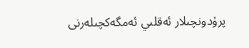پرۇدونچىلار ئەقلىي ئەمگەكچىلەرنى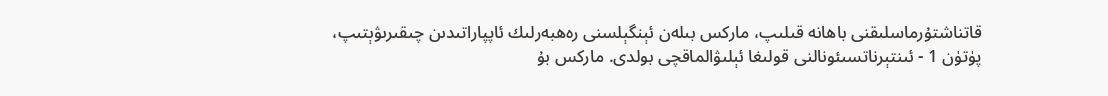قاتناشتۇرماسلىقنى باھانە قىلىپ، ماركس بىلەن ئېنگېلسنى رەھبەرلىك ئاپپاراتىدىن چىقىرىۋېتىپ، پۈتۈن 1 - ئىنتېرناتسىئونالنى قولىغا ئېلىۋالماقچى بولدى. ماركس بۇ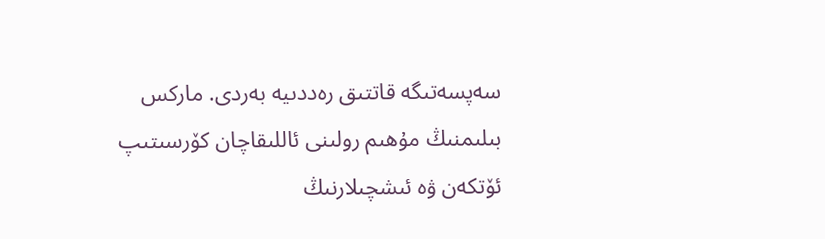سەپسەتىگە قاتتىق رەددىيە بەردى. ماركس بىلىمنىڭ مۇھىم رولىنى ئاللىقاچان كۆرسىتىپ ئۆتكەن ۋە ئىشچىلارنىڭ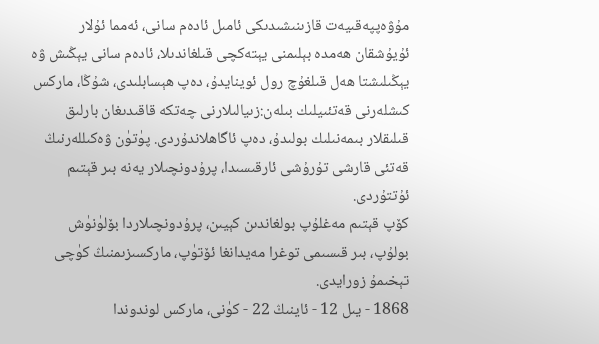مۇۋەپپەقىيەت قازىنىشىدىكى ئامىل ئادەم سانى، ئەمما ئۇلار ئۇيۇشقان ھەمدە بېلىمنى يېتەكچى قىلغاندىلا، ئادەم سانى يېڭىش ۋە يېڭىلىشتا ھەل قىلغۇچ رول ئوينايدۇ، دەپ ھېسابلىدى، شۇڭا، ماركس كىشلەرنى قەتئىيلىك بىلەن:زىيالىلارنى چەتكە قاقىدىغان بارلىق قىلىقلار بىمەنىلىك بولىدۇ، دەپ ئاگاھلاندۇردى. پۈتۈن ۋەكىللەرنىڭ قەتئى قارشى تۇرۇشى ئارقىسىدا، پرۇدونچىلار يەنە بىر قېتىم ئۇتتۇردى.
كۆپ قېتىم مەغلۇپ بولغاندىن كېيىن، پرۇدونچىلاردا بۆلۈنۈش بولۇپ، بىر قىسىمى توغرا مەيدانغا ئۆتۈپ، ماركسىزىمنىڭ كۈچى تېخىمۇ زورايدى.
1868 - يىل 12 - ئاينىڭ 22 - كۈنى، ماركس لوندوندا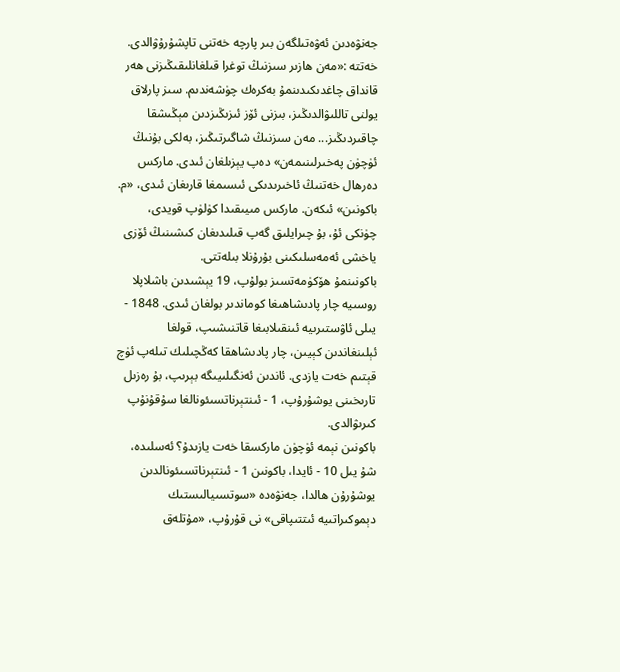جەنۋەدىن ئەۋەتىلگەن بىر پارچە خەتنى تاپشۇرۇۋالدى. خەتتە :«مەن ھازىر سىزنىڭ توغرا قىلغانلىقىڭىزنى ھەر قانداق چاغدىكىدىنمۇ بەكرەك چۈشەندىم. سىز پارلاق يولنى تاللىۋالدىڭىز، بىزنى ئۆز ئىزىڭىزدىن مېڭىشقا چاقىردىڭىز... مەن سىزنىڭ شاگىرتىڭىز، بەلكى بۇنىڭ ئۈچۈن پەخىرلىنىمەن» دەپ يېزىلغان ئىدى. ماركس دەرھال خەتنىڭ ئاخىرىدىكى ئىسىمغا قارىغان ئىدى، «م. باكونىن» ئىكەن. ماركس مىيىقىدا كۈلۈپ قويدى، چۈنكى ئۇ، بۇ چىرايلىق گەپ قىلىدىغان كىشىنىڭ ئۆزى ياخشى ئەمەسلىكىنى بۇرۇنلا بىلەتتى.
باكونىنمۇ ھۆكۈمەتسىز بولۇپ، 19 يېشىدىن باشلاپلا روسىيە چار پادىشاھىغا كوماندىر بولغان ئىدى. 1848 - يىلى ئاۋستىرىيە ئىنقىلابىغا قاتنىشىپ، قولغا ئېلىنغاندىن كېيىن، چار پادىشاھقا كەڭچىلىك تىلەپ ئۈچ قېتىم خەت يازدى. ئاندىن ئەنگىلىيىگە بېرىپ، بۇ رەزىل تارىخىنى يوشۇرۇپ، 1 - ئىنتېرناتسىئونالغا سۇقۇنۇپ كىرىۋالدى.
باكونىن نېمە ئۈچۈن ماركسقا خەت يازىدۇ؟ ئەسلىدە، شۇ يىل 10 - ئايدا، باكونىن 1 - ئىنتېرناتسىئونالدىن يوشۇرۇن ھالدا، جەنۋەدە «سوتسىيالىستىك دېموكىراتىيە ئىتتىپاقى» نى قۇرۇپ، «مۇتلەق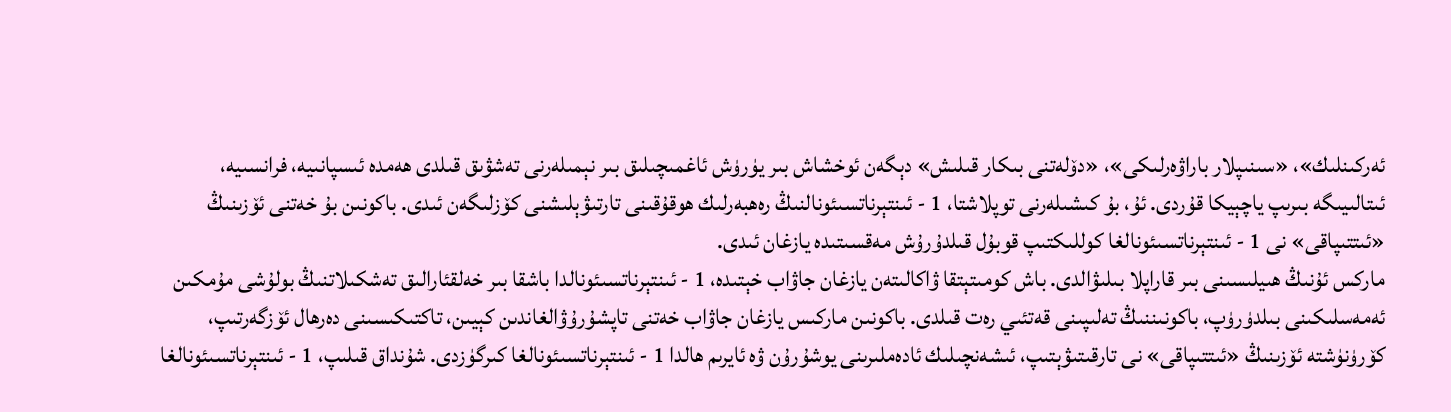ئەركىنلىك»، «سىنىپلار باراۋەرلىكى»، «دۆلەتنى بىكار قىلىش» دېگەن ئوخشاش بىر يۈرۈش ئاغمىچىلىق بىر نېمىلەرنى تەشۋىق قىلدى ھەمدە ئىسپانىيە، فرانسىيە، ئىتالىيىگە بىرىپ ياچېيكا قۇردى. ئۇ، بۇ كىشىلەرنى توپلاشتا، 1 - ئىنتېرناتسىئونالنىڭ رەھبەرلىك ھوقۇقىنى تارتىۋېلىشنى كۆزلىگەن ئىدى. باكونىن بۇ خەتنى ئۆزىنىڭ «ئىتتىپاقى» نى 1 - ئىنتېرناتسىئونالغا كوللىكتىپ قوبۇل قىلدۇرۇش مەقسىتىدە يازغان ئىدى.
ماركس ئۇنىڭ ھىيلىسىنى بىر قاراپلا بىلىۋالدى. باش كومىتېتقا ۋاكالىتەن يازغان جاۋاب خېتىدە، 1 - ئىنتېرناتسىئونالدا باشقا بىر خەلقئارالىق تەشكىلاتنىڭ بولۇشى مۇمكىن ئەمەسلىكىنى بىلدۈرۈپ، باكونىننىڭ تەلىپىنى قەتئىي رەت قىلدى. باكونىن ماركىس يازغان جاۋاب خەتنى تاپشۇرۇۋالغاندىن كېيىن، تاكتىكىسىنى دەرھال ئۆزگەرتىپ، كۆرۈنۈشتە ئۆزىنىڭ «ئىتتىپاقى» نى تارقىتىۋېتىپ، ئىشەنچىلىك ئادەملىرىنى يوشۇرۇن ۋە ئايرىم ھالدا 1 - ئىنتېرناتسىئونالغا كىرگۈزدى. شۇنداق قىلىپ، 1 - ئىنتېرناتسىئونالغا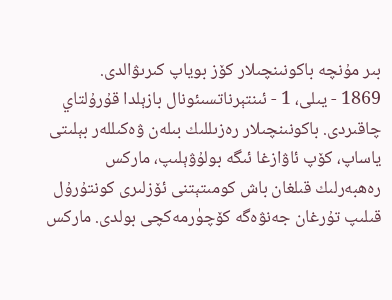بىر مۇنچە باكونىنچىلار كۆز بوياپ كىرىۋالدى.
1869 - يىلى، 1 - ئىنتېرناتسىئونال بازېلدا قۇرۇلتاي چاقىردى. باكونىنچىلار رەزىللىك بىلەن ۋەكىللەر بېلىتى ياساپ، كۆپ ئاۋازغا ئىگە بولۇۋېلىپ، ماركس رەھبەرلىك قىلغان باش كومىتېتنى ئۆزلىرى كونتۇرۇل قىلىپ تۇرغان جەنۋەگە كۆچۈرمەكچى بولدى. ماركس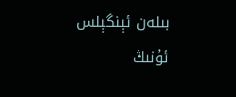بىلەن ئېنگېلس ئۇنىڭ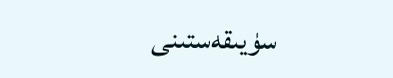سۈيىقەستىنى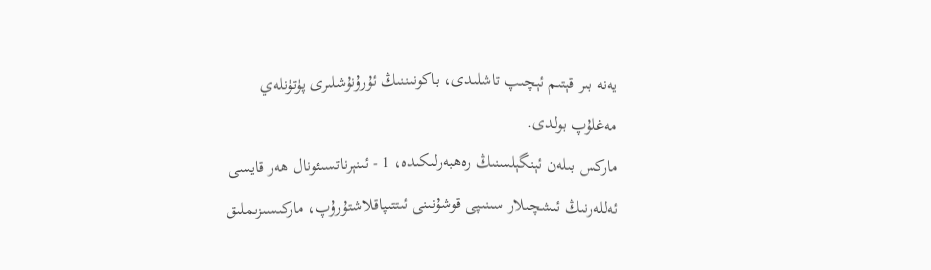يەنە بىر قېتىم ئېچىپ تاشلىدى، باكونىننىڭ ئۇرۇنۇشلىرى پۈتۈنلەي مەغلۇپ بولدى.
ماركس بىلەن ئېنگېلسنىڭ رەھبەرلىكىدە، 1 - ئىنېرناتسىئونال ھەر قايسى ئەللەرنىڭ ئىشچىلار سىنىپى قوشۇنىنى ئىتتىپاقلاشتۇرۇپ، ماركىسىزىملىق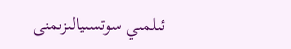ئىلمىي سوتسىيالىزىمنى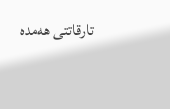تارقاتتى ھەمدە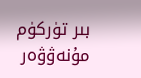بىر تۈركۈم مۇنەۋۋەر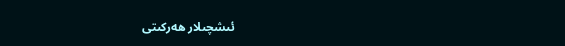ئىشچىلار ھەركىتى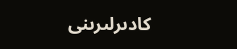كادىرلىرىنى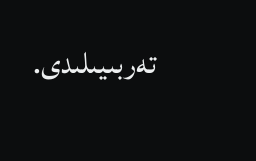تەربىيىلىدى.